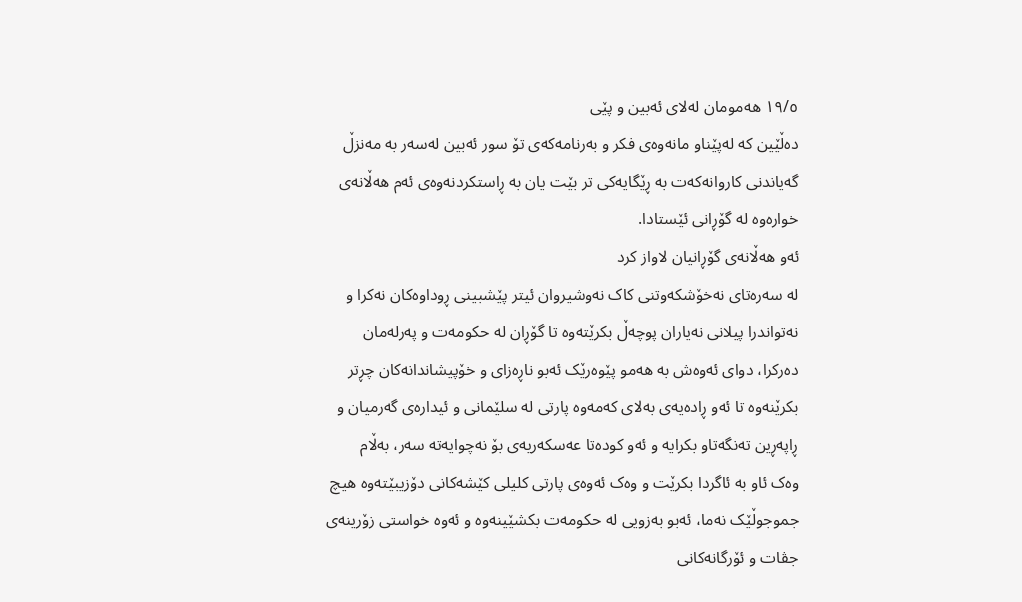١٩/٥ ھەمومان لەلای ئەبین و پێی
دەڵێین کە لەپێناو مانەوەی فکر و بەرنامەکەی تۆ سور ئەبین لەسەر بە مەنزڵ
گەیاندنی کاروانەکەت بە ڕێگایەکی تر بێت یان بە ڕاستکردنەوەی ئەم ھەڵانەی
خوارەوە لە گۆڕانی ئێستادا.
ئەو ھەڵانەی گۆڕانیان لاواز کرد
لە سەرەتای نەخۆشکەوتنی کاک نەوشیروان ئیتر پێشبینی ڕوداوەکان نەکرا و
نەتواندرا پیلانی نەیاران پوچەڵ بکرێتەوە تا گۆڕان لە حکومەت و پەرلەمان
دەرکرا، دوای ئەوەش بە ھەمو پێوەرێک ئەبو ناڕەزای و خۆپیشاندانەکان چڕتر
بکرێنەوە تا ئەو ڕادەیەی بەلای کەمەوە پارتی لە سلێمانی و ئیدارەی گەرمیان و
ڕاپەڕین تەنگەتاو بکرایە و ئەو کودەتا عەسکەریەی بۆ نەچوایەتە سەر، بەڵام
وەک ئاو بە ئاگردا بکرێت و وەک ئەوەی پارتی کلیلی کێشەکانی دۆزیبێتەوە ھیچ
جموجوڵێک نەما، ئەبو بەزویی لە حکومەت بکشێینەوە و ئەوە خواستی زۆرینەی
جڤات و ئۆرگانەکانی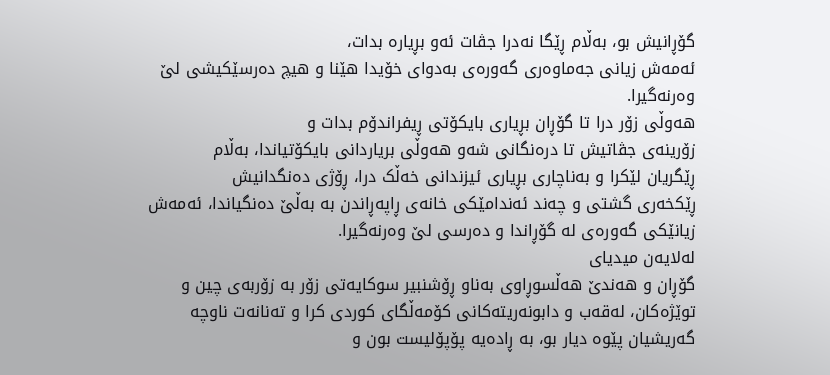گۆڕانیش بو، بەڵام ڕێگا نەدرا جڤات ئەو بڕیارە بدات،
ئەمەش زیانی جەماوەری گەورەی بەدوای خۆیدا ھێنا و ھیچ دەرسێکیشی لێ
وەرنەگیرا.
ھەوڵی زۆر درا تا گۆڕان بڕیاری بایکۆتی ڕیفراندۆم بدات و
زۆرینەی جڤاتیش تا درەنگانی شەو ھەوڵی بریاردانی بایکۆتیاندا، بەڵام
ڕێگریان لێکرا و بەناچاری بڕیاری ئیزندانی خەڵک درا، ڕۆژی دەنگدانیش
ڕێکخەری گشتی و چەند ئەندامێکی خانەی ڕاپەڕاندن بە بەڵێ دەنگیاندا، ئەمەش
زیانێکی گەورەی لە گۆڕاندا و دەرسی لێ وەرنەگیرا.
لەلایەن میدیای
گۆڕان و ھەندێ ھەڵسوڕاوی بەناو ڕۆشنبیر سوکایەتی زۆر بە زۆربەی چین و
توێژەکان، لەقەب و دابونەریتەکانی کۆمەڵگای کوردی کرا و تەنانەت ناوچە
گەریشیان پێوە دیار بو، بە ڕادەیە پۆپۆلیست بون و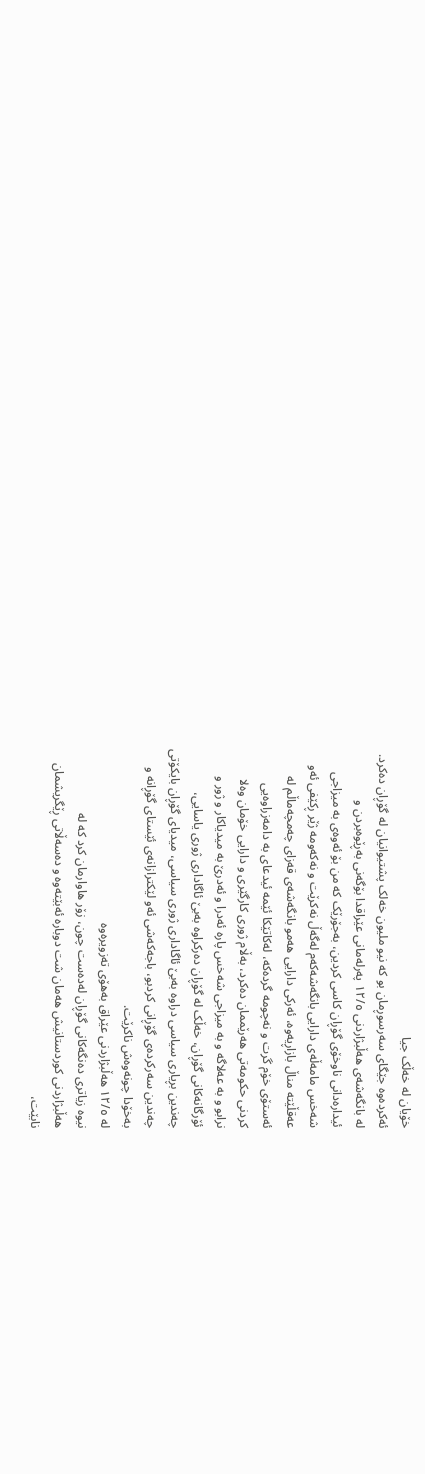خۆیان لە خەڵک جیا
ئەکردەوە جێگای سەرسوڕمان بو کە نیو ملیون خەلک پشتیوانیان لە گۆڕان دەکرد.
لە بانگەشەی ھەڵبژاردنی ١٢/٥ پەرلەمانی عێراقدا بۆگەنی بەڕێوەبردن و
ئیدارەدانی ناوخۆی گۆڕان کاسی کردین، بەجۆرێک کە من بۆ ئەوەی بە میزاجی
شەخس مامەڵەی دارایی بانگەشەکەم لەگەڵ نەکرێت و نەکەومە ژێر ڕکێفی ئەو
عەقڵێتە مناڵ بازاڕیەوە، ئەرکی دارایی ھەمو بانگەشەی قەزای چەمچەماڵم لە
ئەستۆی خۆم گرت و نەچومە گردەکە، لەکاتێکا ئێمە ئیدعای بە دامەزراوەیی
کردنی حکومەتی ھەرێممان دەکرد، بەڵام ژوری کارگێری و دارایی خۆمان وەلا
نرابو و بە عەلاگە و بە میزاجی شەخس پارە ئەدرا و ئەدرێ بە میدیاکار و ژور و
ئۆرگانەکانی گۆڕان، خەڵک لە گۆڕان دەرکراوە بەبێ ئاگاداری ژوری یاسایی،
چەندین بڕیاری سیاسی دراوە بەبێ ئاگاداری ژوری سیاسی، میدیای گۆڕان بایکۆتی
چەندین سەرکردەی گۆڕانی کردبو، باجەکەشی ئەو لێکترازانەی ئێستای گۆڕانە و
بەخۆدا چونەوەش ناکرێت.
لە ١٢/٥ ھەڵبژاردنی عێراق بەھۆی تەزویرەوە
نیوە زیاتری دەنگەکانی گۆڕان لەدەست چون، زۆر ھاوارمان کرد کە لە
ھەڵبژاردنی کوردستانیش ھەمان شت دوبارە ئەبێتەوە و دەسەڵاتی ڕێگریشمان
نابێت،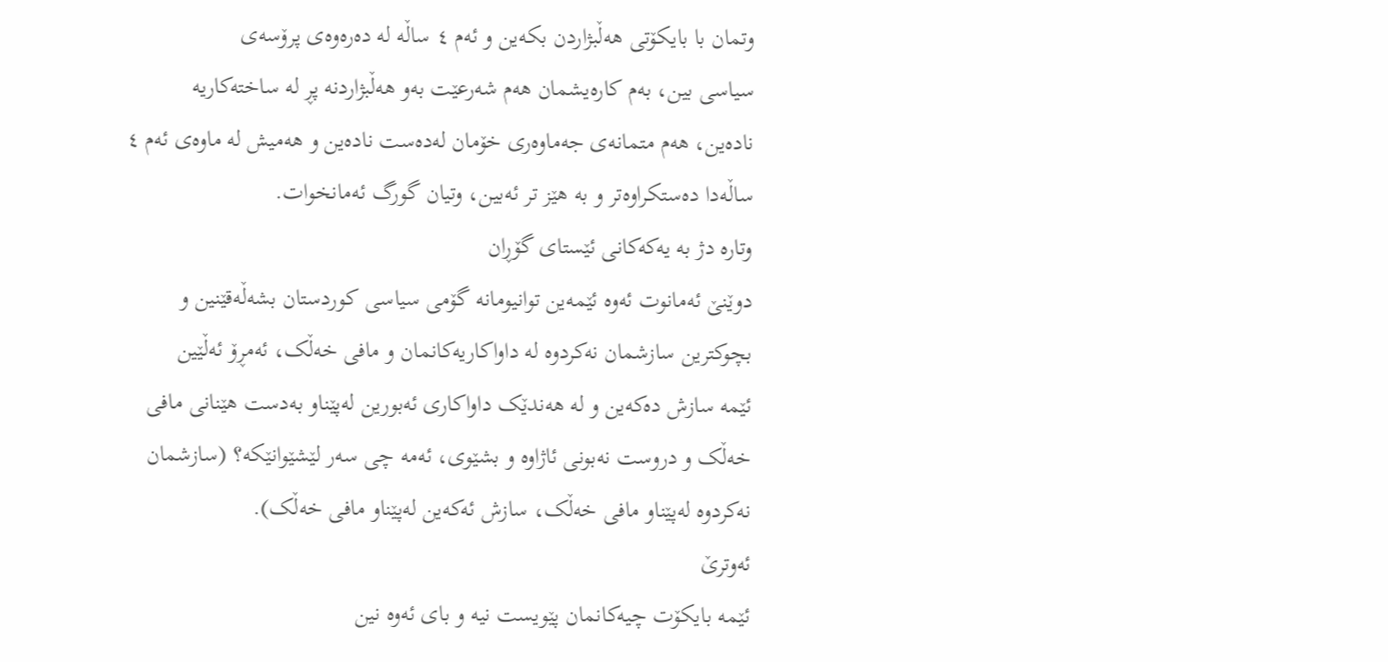وتمان با بایکۆتی ھەڵبژاردن بکەین و ئەم ٤ ساڵە لە دەرەوەی پرۆسەی
سیاسی بین، بەم کارەیشمان ھەم شەرعێت بەو ھەڵبژاردنە پڕ لە ساختەکاریە
نادەین، ھەم متمانەی جەماوەری خۆمان لەدەست نادەین و ھەمیش لە ماوەی ئەم ٤
ساڵەدا دەستکراوەتر و بە ھێز تر ئەبین، وتیان گورگ ئەمانخوات.
وتارە دژ بە یەکەکانی ئێستای گۆڕان
دوێنێ ئەمانوت ئەوە ئێمەین توانیومانە گۆمی سیاسی کوردستان بشەڵەقێنین و
بچوکترین سازشمان نەکردوە لە داواکاریەکانمان و مافی خەڵک، ئەمڕۆ ئەڵێین
ئێمە سازش دەکەین و لە ھەندێک داواکاری ئەبورین لەپێناو بەدست ھێنانی مافی
خەڵک و دروست نەبونی ئاژاوە و بشێوی، ئەمە چی سەر لێشێوانێکە؟ (سازشمان
نەکردوە لەپێناو مافی خەڵک، سازش ئەکەین لەپێناو مافی خەڵک).
ئەوترێ
ئێمە بایکۆت چیەکانمان پێویست نیە و بای ئەوە نین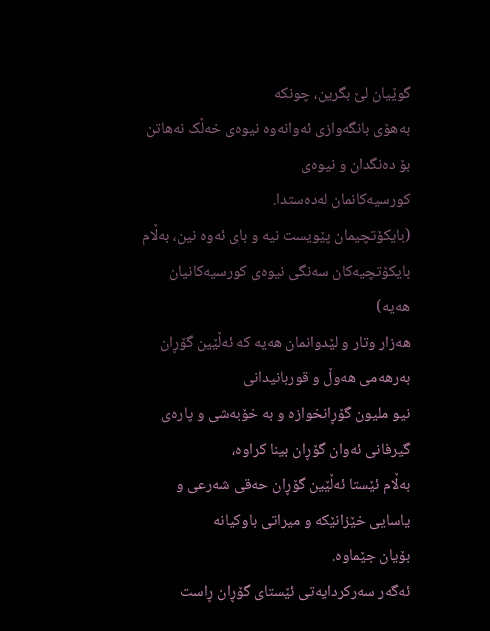گوێیان لێ بگرین، چونکە
بەھۆی بانگەوازی ئەوانەوە نیوەی خەڵک نەھاتن بۆ دەنگدان و نیوەی
کورسیەکانمان لەدەستدا.
(بایکۆتچیمان پێویست نیە و بای ئەوە نین، بەڵام بایکۆتچیەکان سەنگی نیوەی کورسیەکانیان ھەیە)
ھەزار وتار و لێدوانمان ھەیە کە ئەڵێین گۆڕان بەرھەمی ھەوڵ و قوربانیدانی
نیو ملیون گۆڕانخوازە و بە خۆبەشی و پارەی گیرفانی ئەوان گۆڕان بینا کراوە،
بەڵام ئێستا ئەڵێین گۆڕان حەقی شەرعی و یاسایی خێزانێکە و میراتی باوکیانە
بۆیان جێماوە.
ئەگەر سەرکردایەتی ئێستای گۆڕان ڕاست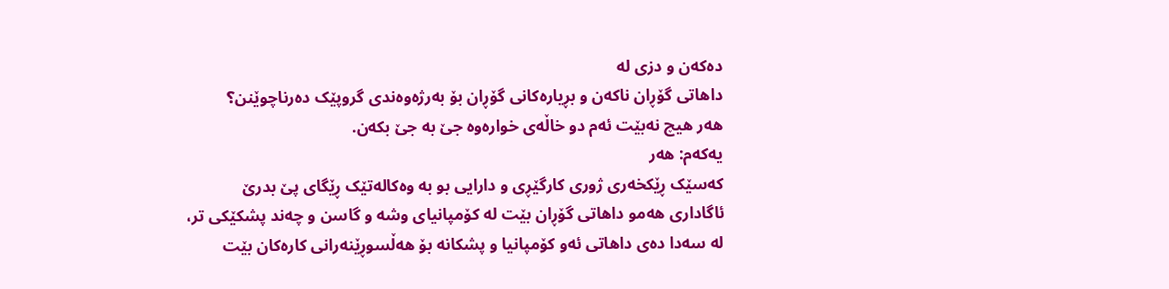دەکەن و دزی لە
داھاتی گۆڕان ناکەن و بڕیارەکانی گۆڕان بۆ بەرژەوەندی گروپێک دەرناچوێنن؟
ھەر ھیچ نەبێت ئەم دو خاڵەی خوارەوە جێ بە جێ بکەن.
یەکەم: ھەر
کەسێک ڕێکخەری ژوری کارگێڕی و دارایی بو بە وەکالەتێک ڕێگای پێ بدرێ
ئاگاداری ھەمو داھاتی گۆڕان بێت لە کۆمپانیای وشە و گاسن و چەند پشکێکی تر،
لە سەدا دەی داھاتی ئەو کۆمپانیا و پشکانە بۆ ھەڵسوڕێنەرانی کارەکان بێت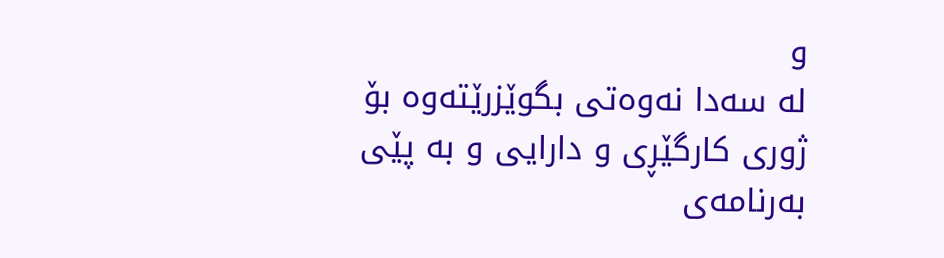و
لە سەدا نەوەتی بگوێزرێتەوە بۆ ژوری کارگێڕی و دارایی و بە پێی بەرنامەی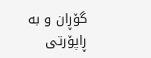گۆڕان و بە ڕاپۆرتی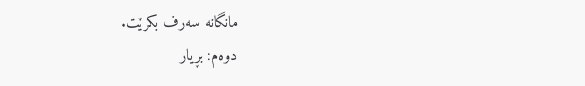مانگانە سەرف بکرێت.
دوەم: بڕیار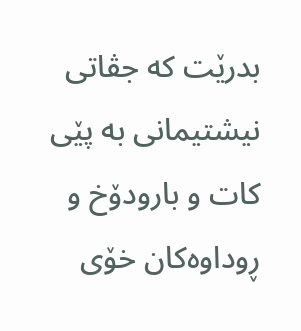بدرێت کە جڤاتی
نیشتیمانی بە پێی کات و بارودۆخ و ڕوداوەکان خۆی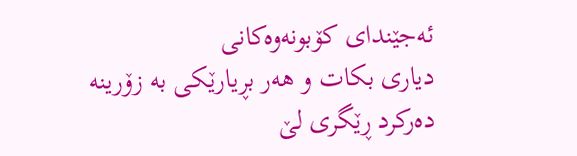ئەجێندای کۆبونەوەکانی
دیاری بکات و ھەر بڕیارێکی بە زۆرینە دەرکرد ڕێگری لێ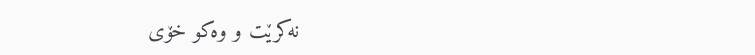نەکرێت و وەکو خۆی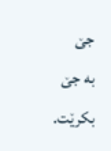جێ
بە جێ بکرێت.